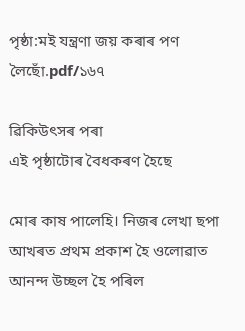পৃষ্ঠা:মই যন্ত্ৰণা জয় কৰাৰ পণ লৈছোঁ.pdf/১৬৭

ৱিকিউৎসৰ পৰা
এই পৃষ্ঠাটোৰ বৈধকৰণ হৈছে

মোৰ কাষ পালেহি। নিজৰ লেখা ছপা আখৰত প্ৰথম প্ৰকাশ হৈ ওলোৱাত আনন্দ উচ্ছল হৈ পৰিল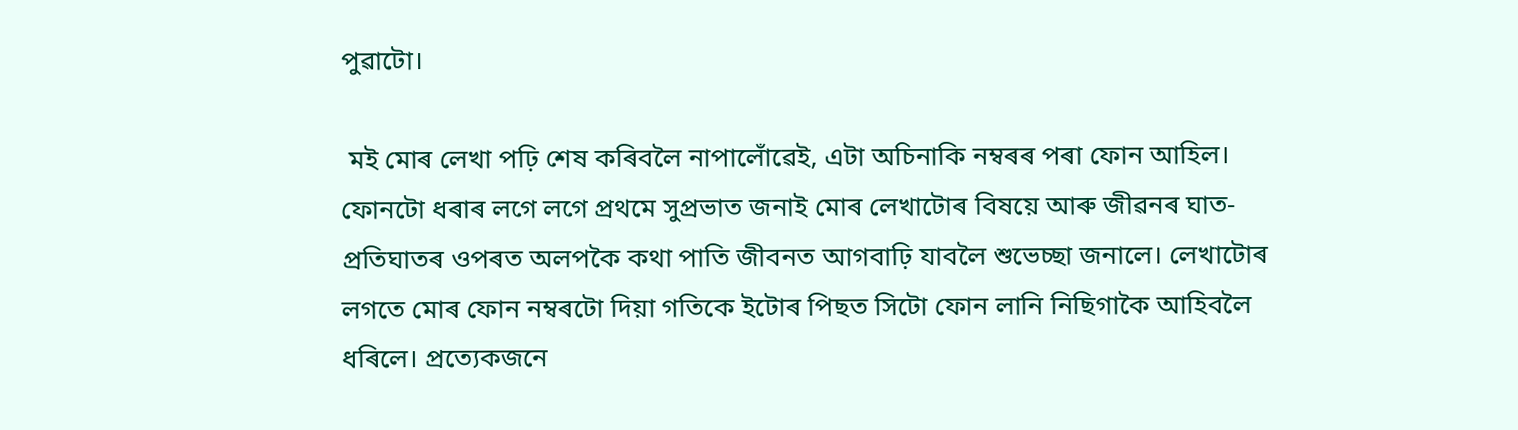পুৱাটো।

 মই মোৰ লেখা পঢ়ি শেষ কৰিবলৈ নাপালোঁৱেই, এটা অচিনাকি নম্বৰৰ পৰা ফোন আহিল। ফোনটো ধৰাৰ লগে লগে প্ৰথমে সুপ্ৰভাত জনাই মোৰ লেখাটোৰ বিষয়ে আৰু জীৱনৰ ঘাত-প্ৰতিঘাতৰ ওপৰত অলপকৈ কথা পাতি জীবনত আগবাঢ়ি যাবলৈ শুভেচ্ছা জনালে। লেখাটোৰ লগতে মোৰ ফোন নম্বৰটো দিয়া গতিকে ইটোৰ পিছত সিটো ফোন লানি নিছিগাকৈ আহিবলৈ ধৰিলে। প্ৰত্যেকজনে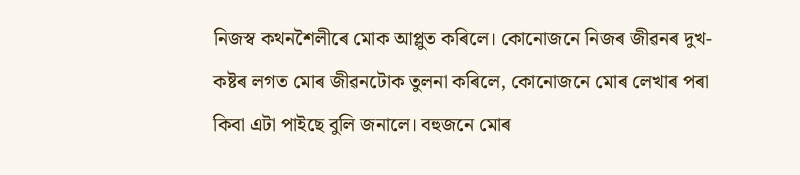নিজস্ব কথনশৈলীৰে মোক আপ্লুত কৰিলে। কোনোজনে নিজৰ জীৱনৰ দুখ-কষ্টৰ লগত মোৰ জীৱনটোক তুলনা কৰিলে, কোনোজনে মোৰ লেখাৰ পৰা কিবা এটা পাইছে বুলি জনালে। বহুজনে মোৰ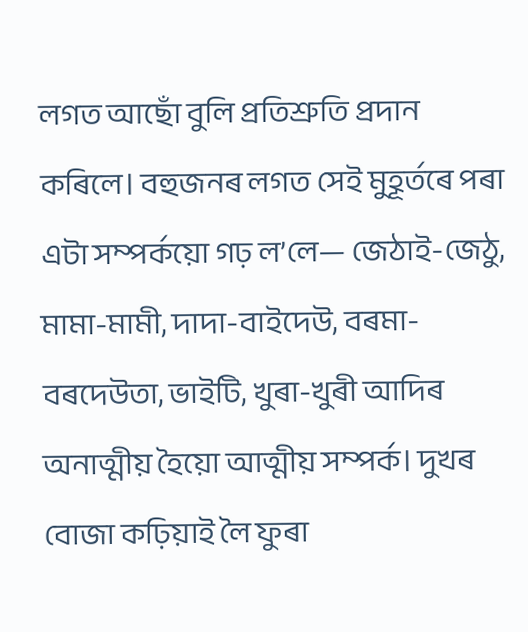লগত আছোঁ বুলি প্ৰতিশ্ৰুতি প্ৰদান কৰিলে। বহুজনৰ লগত সেই মুহূৰ্তৰে পৰা এটা সম্পৰ্কয়ো গঢ় ল’লে— জেঠাই-জেঠু, মামা-মামী, দাদা-বাইদেউ, বৰমা-বৰদেউতা, ভাইটি, খুৰা-খুৰী আদিৰ অনাত্মীয় হৈয়ো আত্মীয় সম্পৰ্ক। দুখৰ বোজা কঢ়িয়াই লৈ ফুৰা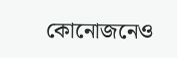কোনোজনেও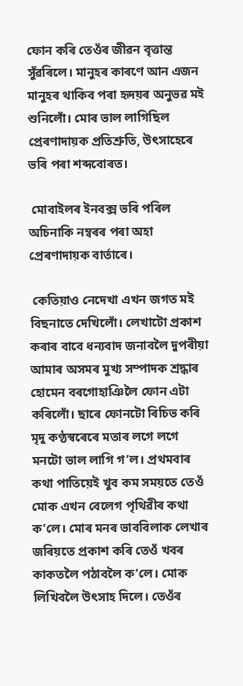ফোন কৰি তেওঁৰ জীৱন বৃত্তান্ত সুঁৱৰিলে। মানুহৰ কাৰণে আন এজন মানুহৰ থাকিব পৰা হৃদয়ৰ অনুভৱ মই শুনিলোঁ। মোৰ ভাল লাগিছিল প্ৰেৰণাদায়ক প্ৰতিশ্ৰুতি, উৎসাহেৰে ভৰি পৰা শব্দবোৰত।

 মোবাইলৰ ইনবক্স ভৰি পৰিল অচিনাকি নম্বৰৰ পৰা অহা প্ৰেৰণাদায়ক বাৰ্তাৰে।

 কেতিয়াও নেদেখা এখন জগত মই বিছনাতে দেখিলোঁ। লেখাটো প্ৰকাশ কৰাৰ বাবে ধন্যবাদ জনাবলৈ দুপৰীয়া আমাৰ অসমৰ মুখ্য সম্পাদক শ্ৰদ্ধাৰ হোমেন বৰগোহাঞিলৈ ফোন এটা কৰিলোঁ। ছাৰে ফোনটো ৰিচিভ কৰি মৃদু কণ্ঠস্বৰেৰে মতাৰ লগে লগে মনটো ভাল লাগি গ’ল। প্ৰথমবাৰ কথা পাতিয়েই খুব কম সময়তে তেওঁ মোক এখন বেলেগ পৃথিৱীৰ কথা ক’লে। মোৰ মনৰ ভাববিলাক লেখাৰ জৰিয়তে প্ৰকাশ কৰি তেওঁ খবৰ কাকতলৈ পঠাবলৈ ক’লে। মোক লিখিবলৈ উৎসাহ দিলে। তেওঁৰ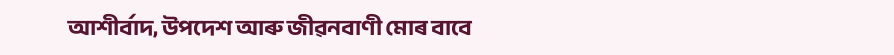আশীৰ্বাদ, উপদেশ আৰু জীৱনবাণী মোৰ বাবে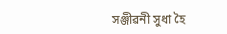সঞ্জীৱনী সুধা হৈ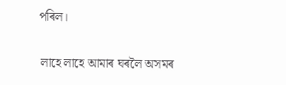পৰিল।

 লাহে লাহে আমাৰ ঘৰলৈ অসমৰ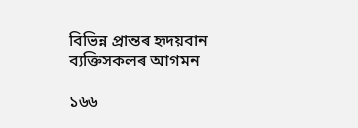বিভিন্ন প্ৰান্তৰ হৃদয়বান ব্যক্তিসকলৰ আগমন

১৬৬